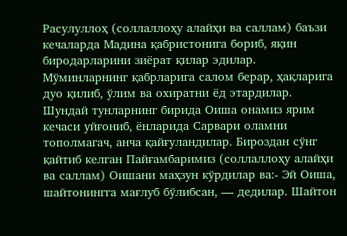Расулуллоҳ (соллаллоҳу алайҳи ва саллам) баъзи кечаларда Мадина қабристонига бориб, яқин биродарларини зиёрат қилар эдилар. Мўминларнинг қабрларига салом берар, ҳақларига дуо қилиб, ўлим ва охиратни ёд этардилар. Шундай тунларнинг бирида Оиша онамиз ярим кечаси уйғониб, ёнларида Сарвари оламни тополмагач, анча қайғуландилар. Бироздан сўнг қайтиб келган Пайғамбаримиз (соллаллоҳу алайҳи ва саллам) Оишани маҳзун кўрдилар ва:- Эй Оиша, шайтонингга мағлуб бўлибсан, — дедилар. Шайтон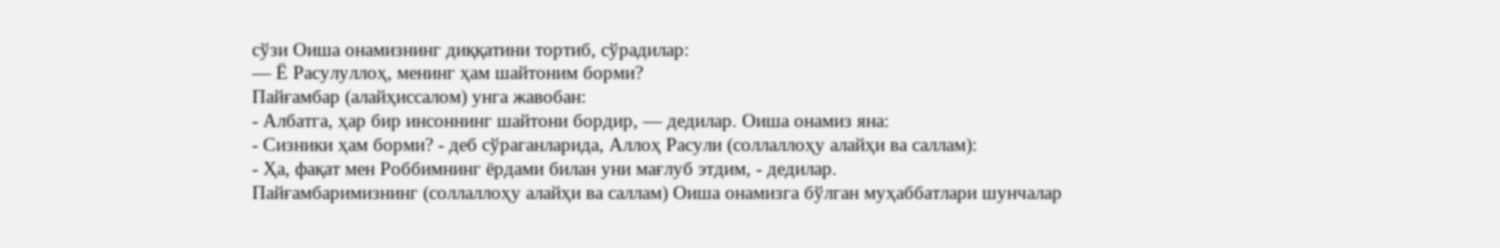сўзи Оиша онамизнинг диққатини тортиб, сўрадилар:
— Ё Расулуллоҳ, менинг ҳам шайтоним борми?
Пайғамбар (алайҳиссалом) унга жавобан:
- Албатга, ҳар бир инсоннинг шайтони бордир, — дедилар. Оиша онамиз яна:
- Сизники ҳам борми? - деб сўраганларида, Аллоҳ Расули (соллаллоҳу алайҳи ва саллам):
- Ҳа, фақат мен Роббимнинг ёрдами билан уни мағлуб этдим, - дедилар.
Пайғамбаримизнинг (соллаллоҳу алайҳи ва саллам) Оиша онамизга бўлган муҳаббатлари шунчалар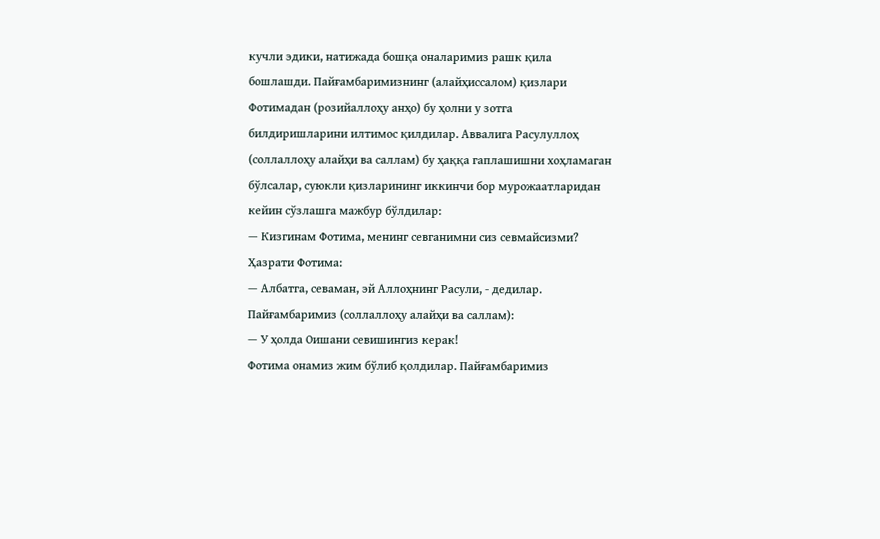кучли эдики, натижада бошқа оналаримиз рашк қила бошлашди. Пайғамбаримизнинг (алайҳиссалом) қизлари Фотимадан (розийаллоҳу анҳо) бу ҳолни у зотга билдиришларини илтимос қилдилар. Аввалига Расулуллоҳ (соллаллоҳу алайҳи ва саллам) бу ҳаққа гаплашишни хоҳламаган бўлсалар, суюкли қизларининг иккинчи бор мурожаатларидан кейин сўзлашга мажбур бўлдилар:
— Кизгинам Фотима, менинг севганимни сиз севмайсизми? Ҳазрати Фотима:
— Албатга, севаман, эй Аллоҳнинг Расули, - дедилар. Пайғамбаримиз (соллаллоҳу алайҳи ва саллам):
— У ҳолда Оишани севишингиз керак!
Фотима онамиз жим бўлиб қолдилар. Пайғамбаримиз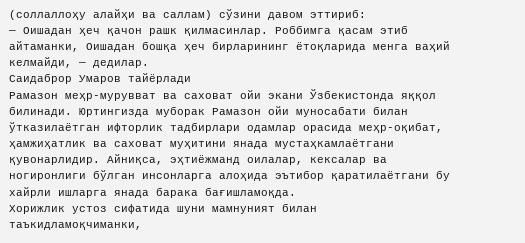(соллаллоҳу алайҳи ва саллам) сўзини давом эттириб:
— Оишадан ҳеч қачон рашк қилмасинлар. Роббимга қасам этиб айтаманки, Оишадан бошқа ҳеч бирларининг ётоқларида менга ваҳий келмайди, — дедилар.
Саидаброр Умаров тайёрлади
Рамазон меҳр-мурувват ва саховат ойи экани Ўзбекистонда яққол билинади. Юртингизда муборак Рамазон ойи муносабати билан ўтказилаётган ифторлик тадбирлари одамлар орасида меҳр-оқибат, ҳамжиҳатлик ва саховат муҳитини янада мустаҳкамлаётгани қувонарлидир. Айниқса, эҳтиёжманд оилалар, кексалар ва ногиронлиги бўлган инсонларга алоҳида эътибор қаратилаётгани бу хайрли ишларга янада барака бағишламоқда.
Хорижлик устоз сифатида шуни мамнуният билан таъкидламоқчиманки,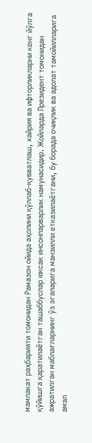мамлакат раҳбарияти томонидан Рамазон ойида аҳолини қўллаб-қувватлаш, хайрия ва ифторликларни кенг йўлга қўйишга қаратилаётган ташаббуслар юксак инсонпарварлик намунасидир. Жойларда Президент томонидан ажратилган маблағларнинг ўз эгаларига манзилли етказилаётгани, бу борада очиқлик ва адолат тамойилларига амал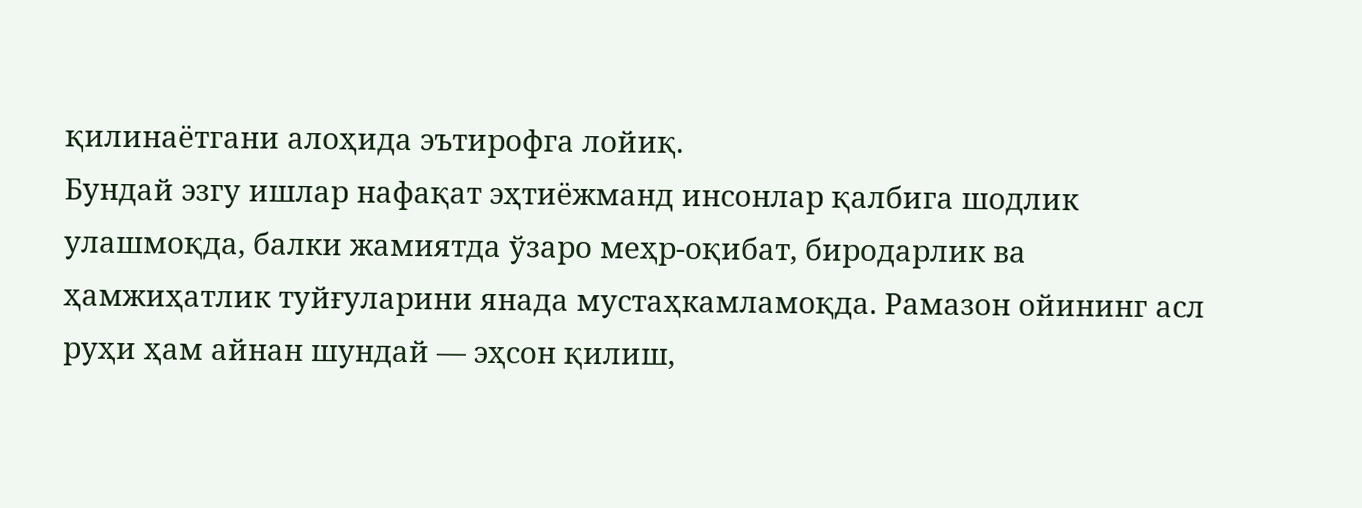қилинаётгани алоҳида эътирофга лойиқ.
Бундай эзгу ишлар нафақат эҳтиёжманд инсонлар қалбига шодлик улашмоқда, балки жамиятда ўзаро меҳр-оқибат, биродарлик ва ҳамжиҳатлик туйғуларини янада мустаҳкамламоқда. Рамазон ойининг асл руҳи ҳам айнан шундай — эҳсон қилиш,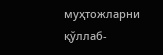муҳтожларни қўллаб-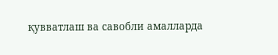қувватлаш ва савобли амалларда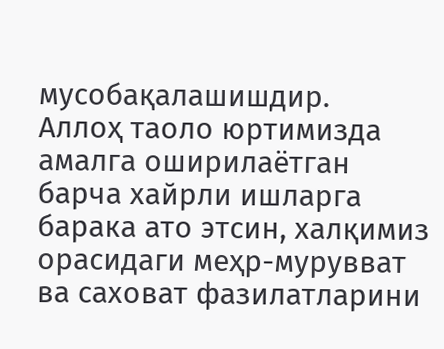мусобақалашишдир.
Аллоҳ таоло юртимизда амалга оширилаётган барча хайрли ишларга барака ато этсин, халқимиз орасидаги меҳр-мурувват ва саховат фазилатларини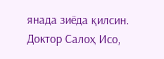янада зиёда қилсин.
Доктор Салоҳ Исо,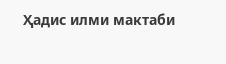Ҳадис илми мактаби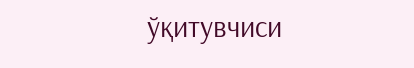ўқитувчиси